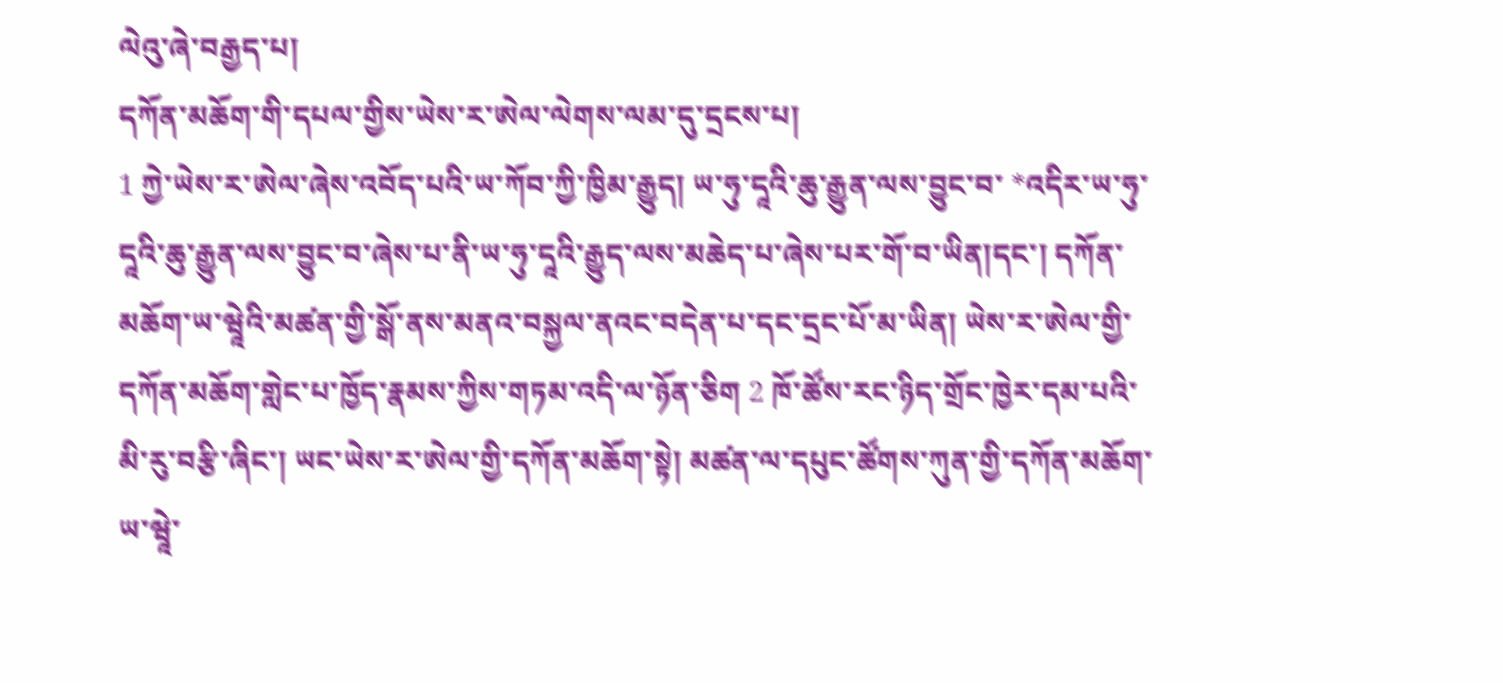ལེའུ་ཞེ་བརྒྱད་པ།
དཀོན་མཆོག་གི་དཔལ་གྱིས་ཡེས་ར་ཨེལ་ལེགས་ལམ་དུ་དྲངས་པ།
1 ཀྱེ་ཡེས་ར་ཨེལ་ཞེས་འབོད་པའི་ཡ་ཀོབ་ཀྱི་ཁྱིམ་རྒྱུད། ཡ་ཧུ་དཱའི་ཆུ་རྒྱུན་ལས་བྱུང་བ་ *འདིར་ཡ་ཧུ་དཱའི་ཆུ་རྒྱུན་ལས་བྱུང་བ་ཞེས་པ་ནི་ཡ་ཧུ་དཱའི་རྒྱུད་ལས་མཆེད་པ་ཞེས་པར་གོ་བ་ཡིན།དང་། དཀོན་མཆོག་ཡ་ཝཱེའི་མཚན་གྱི་སྒོ་ནས་མནའ་བསྐྱལ་ནའང་བདེན་པ་དང་དྲང་པོ་མ་ཡིན། ཡེས་ར་ཨེལ་གྱི་དཀོན་མཆོག་གླེང་པ་ཁྱོད་རྣམས་ཀྱིས་གཏམ་འདི་ལ་ཉོན་ཅིག 2 ཁོ་ཚོས་རང་ཉིད་གྲོང་ཁྱེར་དམ་པའི་མི་རུ་བརྩི་ཞིང་། ཡང་ཡེས་ར་ཨེལ་གྱི་དཀོན་མཆོག་སྟེ། མཚན་ལ་དཔུང་ཚོགས་ཀུན་གྱི་དཀོན་མཆོག་ཡ་ཝཱེ་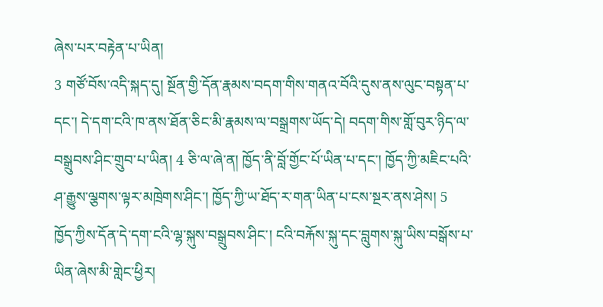ཞེས་པར་བརྟེན་པ་ཡིན།
3 གཙོ་བོས་འདི་སྐད་དུ། སྔོན་གྱི་དོན་རྣམས་བདག་གིས་གནའ་བོའི་དུས་ནས་ལུང་བསྟན་པ་དང་། དེ་དག་ངའི་ཁ་ནས་ཐོན་ཅིང་མི་རྣམས་ལ་བསྒྲགས་ཡོད་དེ། བདག་གིས་གློ་བུར་ཉིད་ལ་བསྒྲུབས་ཤིང་གྲུབ་པ་ཡིན། 4 ཅི་ལ་ཞེ་ན། ཁྱོད་ནི་བློ་གྱོང་པོ་ཡིན་པ་དང་། ཁྱོད་ཀྱི་མཇིང་པའི་ཤ་རྒྱུས་ལྕགས་ལྟར་མཁྲེགས་ཤིང་། ཁྱོད་ཀྱི་ཡ་ཐོད་ར་གན་ཡིན་པ་ངས་སྔར་ནས་ཤེས། 5 ཁྱོད་ཀྱིས་དོན་དེ་དག་ངའི་ལྷ་སྐུས་བསྒྲུབས་ཤིང་། ངའི་བརྐོས་སྐུ་དང་བླུགས་སྐུ་ཡིས་བསྒོས་པ་ཡིན་ཞེས་མི་གླེང་ཕྱིར།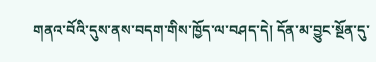གནའ་བོའི་དུས་ནས་བདག་གིས་ཁྱོད་ལ་བཤད་དེ། དོན་མ་བྱུང་སྔོན་དུ་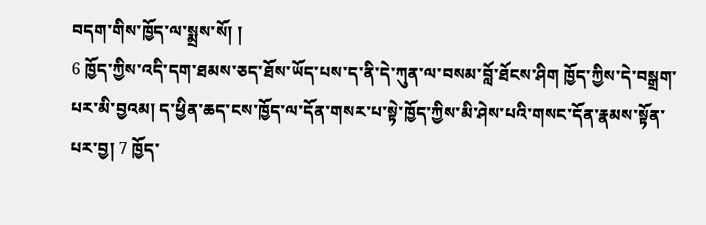བདག་གིས་ཁྱོད་ལ་སྨྲས་སོ། །
6 ཁྱོད་ཀྱིས་འདི་དག་ཐམས་ཅད་ཐོས་ཡོད་པས་ད་ནི་དེ་ཀུན་ལ་བསམ་བློ་ཐོངས་ཤིག ཁྱོད་ཀྱིས་དེ་བསྒྲག་པར་མི་བྱའམ། ད་ཕྱིན་ཆད་ངས་ཁྱོད་ལ་དོན་གསར་པ་སྟེ་ཁྱོད་ཀྱིས་མི་ཤེས་པའི་གསང་དོན་རྣམས་སྟོན་པར་བྱ། 7 ཁྱོད་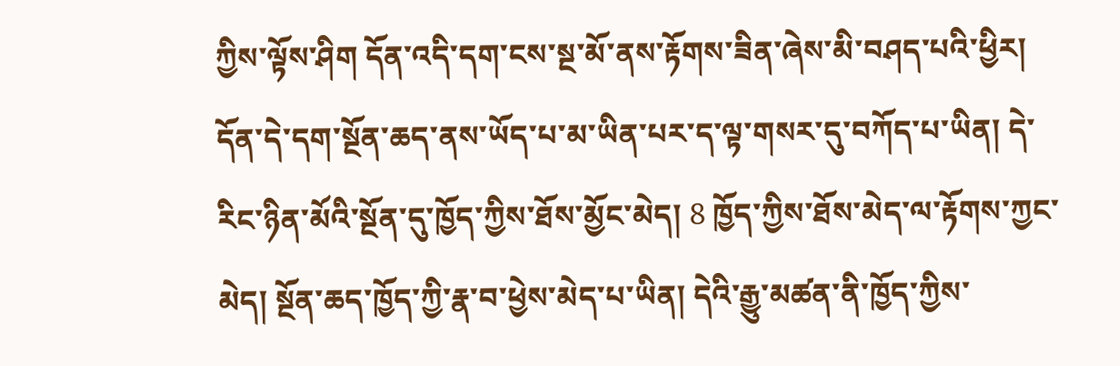ཀྱིས་ལྟོས་ཤིག དོན་འདི་དག་ངས་སྔ་མོ་ནས་རྟོགས་ཟིན་ཞེས་མི་བཤད་པའི་ཕྱིར། དོན་དེ་དག་སྔོན་ཆད་ནས་ཡོད་པ་མ་ཡིན་པར་ད་ལྟ་གསར་དུ་བཀོད་པ་ཡིན། དེ་རིང་ཉིན་མོའི་སྔོན་དུ་ཁྱོད་ཀྱིས་ཐོས་མྱོང་མེད། 8 ཁྱོད་ཀྱིས་ཐོས་མེད་ལ་རྟོགས་ཀྱང་མེད། སྔོན་ཆད་ཁྱོད་ཀྱི་རྣ་བ་ཕྱེས་མེད་པ་ཡིན། དེའི་རྒྱུ་མཚན་ནི་ཁྱོད་ཀྱིས་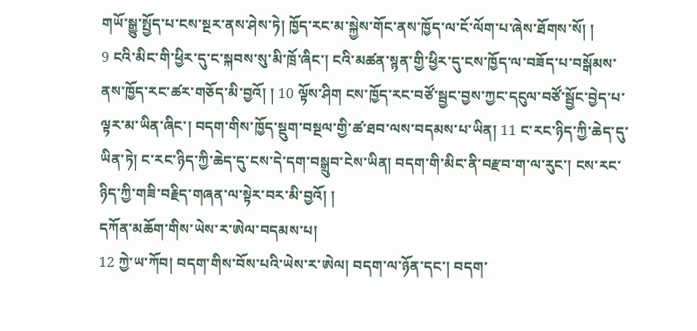གཡོ་སྒྱུ་སྤྱོད་པ་ངས་སྔར་ནས་ཤེས་ཏེ། ཁྱོད་རང་མ་སྐྱེས་གོང་ནས་ཁྱོད་ལ་ངོ་ལོག་པ་ཞེས་ཐོགས་སོ། །
9 ངའི་མིང་གི་ཕྱིར་དུ་ང་སྐབས་སུ་མི་ཁྲོ་ཞིང་། ངའི་མཚན་སྙན་གྱི་ཕྱིར་དུ་ངས་ཁྱོད་ལ་བཟོད་པ་བསྒོམས་ནས་ཁྱོད་རང་ཚར་གཅོད་མི་བྱའོ། ། 10 ལྟོས་ཤིག ངས་ཁྱོད་རང་བཙོ་སྦྱང་བྱས་ཀྱང་དངུལ་བཙོ་སྦྱོང་བྱེད་པ་ལྟར་མ་ཡིན་ཞིང་། བདག་གིས་ཁྱོད་སྡུག་བསྔལ་གྱི་ཚ་ཐབ་ལས་བདམས་པ་ཡིན། 11 ང་རང་ཉིད་ཀྱི་ཆེད་དུ་ཡིན་ཏེ། ང་རང་ཉིད་ཀྱི་ཆེད་དུ་ངས་དེ་དག་བསྒྲུབ་ངེས་ཡིན། བདག་གི་མིང་ནི་བརྫབ་ག་ལ་རུང་། ངས་རང་ཉིད་ཀྱི་གཟི་བརྗིད་གཞན་ལ་སྟེར་བར་མི་བྱའོ། །
དཀོན་མཆོག་གིས་ཡེས་ར་ཨེལ་བདམས་པ།
12 ཀྱེ་ཡ་ཀོབ། བདག་གིས་བོས་པའི་ཡེས་ར་ཨེལ། བདག་ལ་ཉོན་དང་། བདག་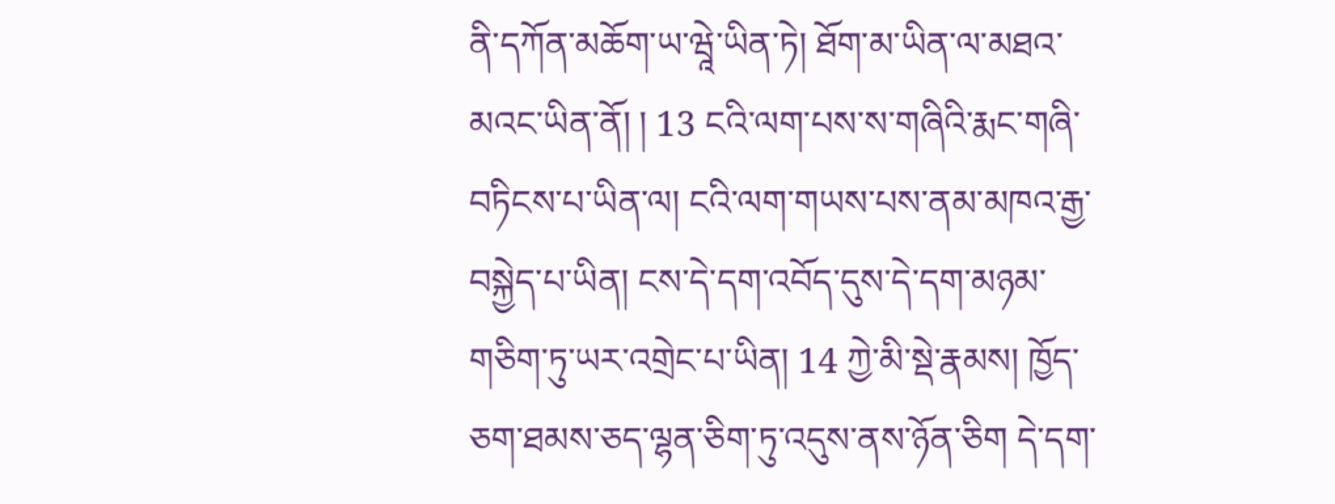ནི་དཀོན་མཆོག་ཡ་ཝཱེ་ཡིན་ཏེ། ཐོག་མ་ཡིན་ལ་མཐའ་མའང་ཡིན་ནོ། ། 13 ངའི་ལག་པས་ས་གཞིའི་རྨང་གཞི་བཏིངས་པ་ཡིན་ལ། ངའི་ལག་གཡས་པས་ནམ་མཁའ་རྒྱ་བསྐྱེད་པ་ཡིན། ངས་དེ་དག་འབོད་དུས་དེ་དག་མཉམ་གཅིག་ཏུ་ཡར་འགྲེང་པ་ཡིན། 14 ཀྱེ་མི་སྡེ་རྣམས། ཁྱོད་ཅག་ཐམས་ཅད་ལྷན་ཅིག་ཏུ་འདུས་ནས་ཉོན་ཅིག དེ་དག་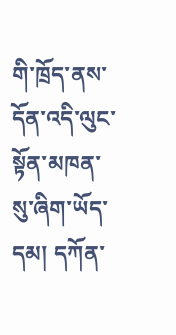གི་ཁྲོད་ནས་དོན་འདི་ལུང་སྟོན་མཁན་སུ་ཞིག་ཡོད་དམ། དཀོན་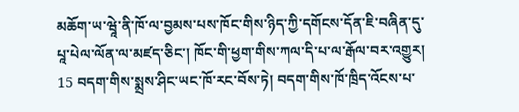མཆོག་ཡ་ཝཱེ་ནི་ཁོ་ལ་བྱམས་པས་ཁོང་གིས་ཉིད་ཀྱི་དགོངས་དོན་ཇི་བཞིན་དུ་པཱ་པེལ་ལོན་ལ་མཛད་ཅིང་། ཁོང་གི་ཕྱག་གིས་ཀལ་དི་པ་ལ་རྒོལ་བར་འགྱུར། 15 བདག་གིས་སྨྲས་ཤིང་ཡང་ཁོ་རང་བོས་ཏེ། བདག་གིས་ཁོ་ཁྲིད་འོངས་པ་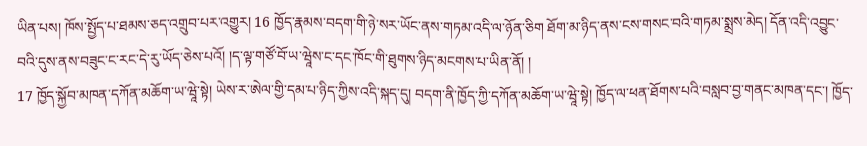ཡིན་པས། ཁོས་སྤྱོད་པ་ཐམས་ཅད་འགྲུབ་པར་འགྱུར། 16 ཁྱོད་རྣམས་བདག་གི་ཉེ་སར་ཡོང་ནས་གཏམ་འདི་ལ་ཉོན་ཅིག ཐོག་མ་ཉིད་ནས་ངས་གསང་བའི་གཏམ་སྨྲས་མེད། དོན་འདི་འབྱུང་བའི་དུས་ནས་བཟུང་ང་རང་དེ་རུ་ཡོད་ཅེས་པའོ། །ད་ལྟ་གཙོ་བོ་ཡ་ཝཱེས་ང་དང་ཁོང་གི་ཐུགས་ཉིད་མངགས་པ་ཡིན་ནོ། །
17 ཁྱོད་སྐྱོབ་མཁན་དཀོན་མཆོག་ཡ་ཝཱེ་སྟེ། ཡེས་ར་ཨེལ་གྱི་དམ་པ་ཉིད་ཀྱིས་འདི་སྐད་དུ། བདག་ནི་ཁྱོད་ཀྱི་དཀོན་མཆོག་ཡ་ཝཱེ་སྟེ། ཁྱོད་ལ་ཕན་ཐོགས་པའི་བསླབ་བྱ་གནང་མཁན་དང་། ཁྱོད་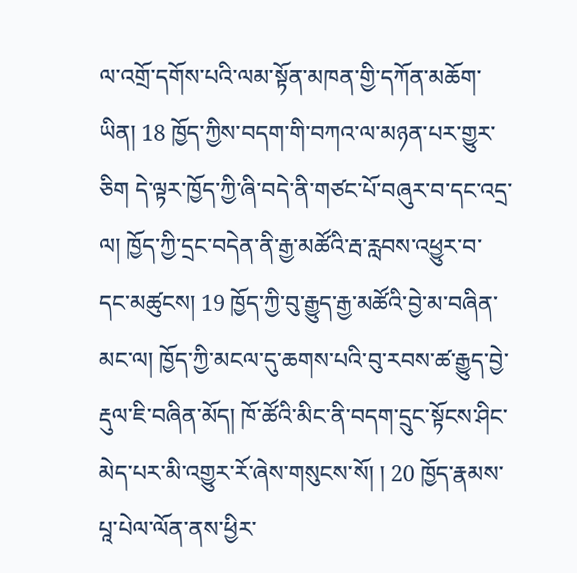ལ་འགྲོ་དགོས་པའི་ལམ་སྟོན་མཁན་གྱི་དཀོན་མཆོག་ཡིན། 18 ཁྱོད་ཀྱིས་བདག་གི་བཀའ་ལ་མཉན་པར་གྱུར་ཅིག དེ་ལྟར་ཁྱོད་ཀྱི་ཞི་བདེ་ནི་གཙང་པོ་བཞུར་བ་དང་འདྲ་ལ། ཁྱོད་ཀྱི་དྲང་བདེན་ནི་རྒྱ་མཚོའི་རྦ་རླབས་འཕྱུར་བ་དང་མཚུངས། 19 ཁྱོད་ཀྱི་བུ་རྒྱུད་རྒྱ་མཚོའི་བྱེ་མ་བཞིན་མང་ལ། ཁྱོད་ཀྱི་མངལ་དུ་ཆགས་པའི་བུ་རབས་ཚ་རྒྱུད་བྱེ་རྡུལ་ཇི་བཞིན་མོད། ཁོ་ཚོའི་མིང་ནི་བདག་དྲུང་སྟོངས་ཤིང་མེད་པར་མི་འགྱུར་རོ་ཞེས་གསུངས་སོ། ། 20 ཁྱོད་རྣམས་པཱ་པེལ་ལོན་ནས་ཕྱིར་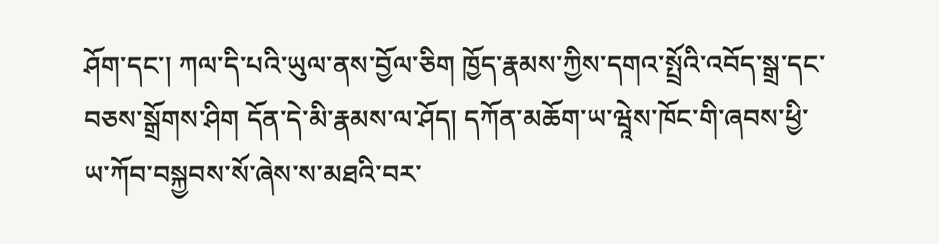ཤོག་དང་། ཀལ་དི་པའི་ཡུལ་ནས་བྱོལ་ཅིག ཁྱོད་རྣམས་ཀྱིས་དགའ་སྤྲོའི་འབོད་སྒྲ་དང་བཅས་སྒྲོགས་ཤིག དོན་དེ་མི་རྣམས་ལ་ཤོད། དཀོན་མཆོག་ཡ་ཝཱེས་ཁོང་གི་ཞབས་ཕྱི་ཡ་ཀོབ་བསྐྱབས་སོ་ཞེས་ས་མཐའི་བར་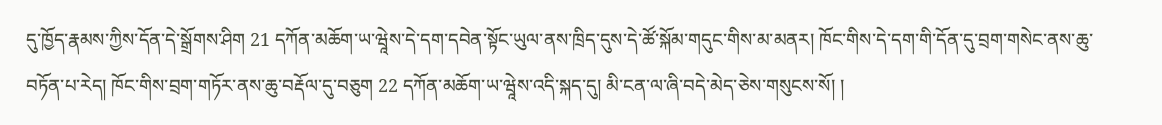དུ་ཁྱོད་རྣམས་ཀྱིས་དོན་དེ་སྒྲོགས་ཤིག 21 དཀོན་མཆོག་ཡ་ཝཱེས་དེ་དག་དབེན་སྟོང་ཡུལ་ནས་ཁྲིད་དུས་དེ་ཚོ་སྐོམ་གདུང་གིས་མ་མནར། ཁོང་གིས་དེ་དག་གི་དོན་དུ་བྲག་གསེང་ནས་ཆུ་བཏོན་པ་རེད། ཁོང་གིས་བྲག་གཏོར་ནས་ཆུ་བརྡོལ་དུ་བཅུག 22 དཀོན་མཆོག་ཡ་ཝཱེས་འདི་སྐད་དུ། མི་ངན་ལ་ཞི་བདེ་མེད་ཅེས་གསུངས་སོ། །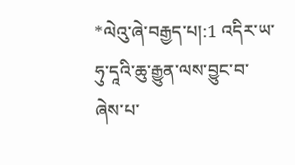*ལེའུ་ཞེ་བརྒྱད་པ།:1 འདིར་ཡ་ཧུ་དཱའི་ཆུ་རྒྱུན་ལས་བྱུང་བ་ཞེས་པ་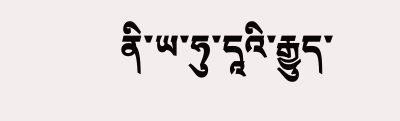ནི་ཡ་ཧུ་དཱའི་རྒྱུད་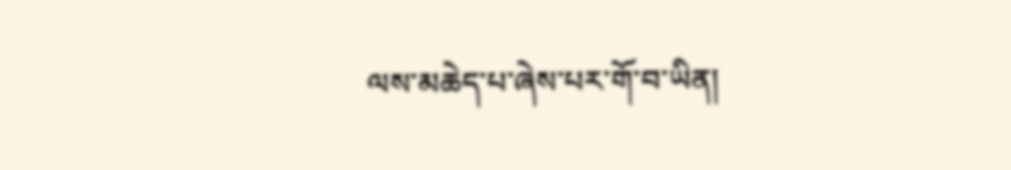ལས་མཆེད་པ་ཞེས་པར་གོ་བ་ཡིན།